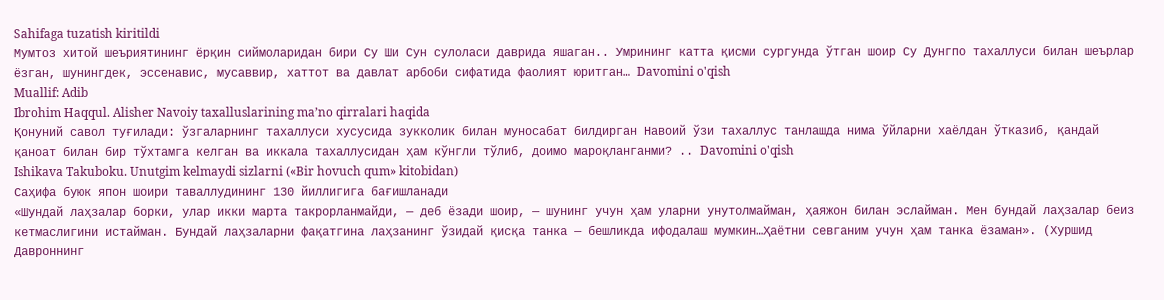Sahifaga tuzatish kiritildi
Мумтоз хитой шеъриятининг ёрқин сиймоларидан бири Су Ши Сун сулоласи даврида яшаган.. Умрининг катта қисми сургунда ўтган шоир Су Дунгпо тахаллуси билан шеърлар ёзган, шунингдек, эссенавис, мусаввир, хаттот ва давлат арбоби сифатида фаолият юритган… Davomini o'qish
Muallif: Adib
Ibrohim Haqqul. Alisher Navoiy taxalluslarining ma’no qirralari haqida
Қонуний савол туғилади: ўзгаларнинг тахаллуси хусусида зукколик билан муносабат билдирган Навоий ўзи тахаллус танлашда нима ўйларни хаёлдан ўтказиб, қандай қаноат билан бир тўхтамга келган ва иккала тахаллусидан ҳам кўнгли тўлиб, доимо мароқланганми? .. Davomini o'qish
Ishikava Takuboku. Unutgim kelmaydi sizlarni («Bir hovuch qum» kitobidan)
Саҳифа буюк япон шоири таваллудининг 130 йиллигига бағишланади
«Шундай лаҳзалар борки, улар икки марта такрорланмайди, — деб ёзади шоир, — шунинг учун ҳам уларни унутолмайман, ҳаяжон билан эслайман. Мен бундай лаҳзалар беиз кетмаслигини истайман. Бундай лаҳзаларни фақатгина лаҳзанинг ўзидай қисқа танка — бешликда ифодалаш мумкин…Ҳаётни севганим учун ҳам танка ёзаман». (Хуршид Давроннинг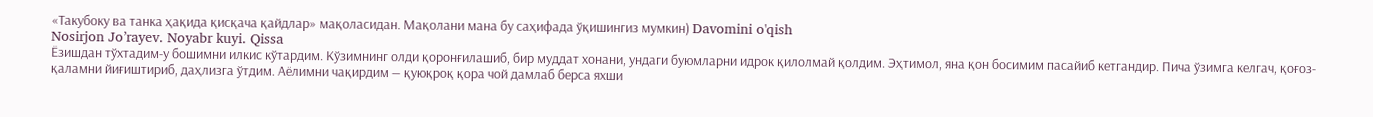«Такубоку ва танка ҳақида қисқача қайдлар» мақоласидан. Мақолани мана бу саҳифада ўқишингиз мумкин) Davomini o'qish
Nosirjon Jo’rayev. Noyabr kuyi. Qissa
Ёзишдан тўхтадим-у бошимни илкис кўтардим. Кўзимнинг олди қоронғилашиб, бир муддат хонани, ундаги буюмларни идрок қилолмай қолдим. Эҳтимол, яна қон босимим пасайиб кетгандир. Пича ўзимга келгач, қоғоз-қаламни йиғиштириб, даҳлизга ўтдим. Аёлимни чақирдим — қуюқроқ қора чой дамлаб берса яхши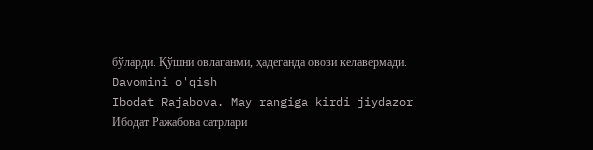бўларди. Қўшни овлаганми, ҳадеганда овози келавермади. Davomini o'qish
Ibodat Rajabova. May rangiga kirdi jiydazor
Ибодат Ражабова сатрлари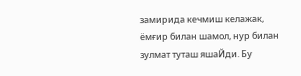замирида кечмиш келажак, ёмғир билан шамол, нур билан зулмат туташ яшаЙди. Бу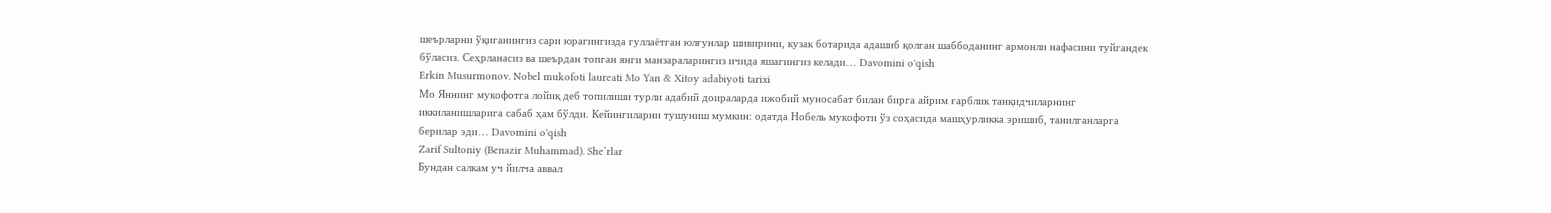шеърларни ўқиганингиз сари юрагингизда гуллаётган юлғунлар шивирини, кузак ботарида адашиб қолган шаббоданинг армонли нафасини туйгандек бўласиз. Сеҳрланасиз ва шеърдан топган янги манзараларингиз ичида яшагингиз келади… Davomini o'qish
Erkin Musurmonov. Nobel mukofoti laureati Mo Yan & Xitoy adabiyoti tarixi
Мо Яннинг мукофотга лойиқ деб топилиши турли адабий доираларда ижобий муносабат билан бирга айрим ғарблик танқидчиларнинг иккиланишларига сабаб ҳам бўлди. Кейингиларни тушуниш мумкин: одатда Нобель мукофоти ўз соҳасида машҳурликка эришиб, танилганларга берилар эди… Davomini o'qish
Zarif Sultoniy (Benazir Muhammad). She’rlar
Бундан салкам уч йилча аввал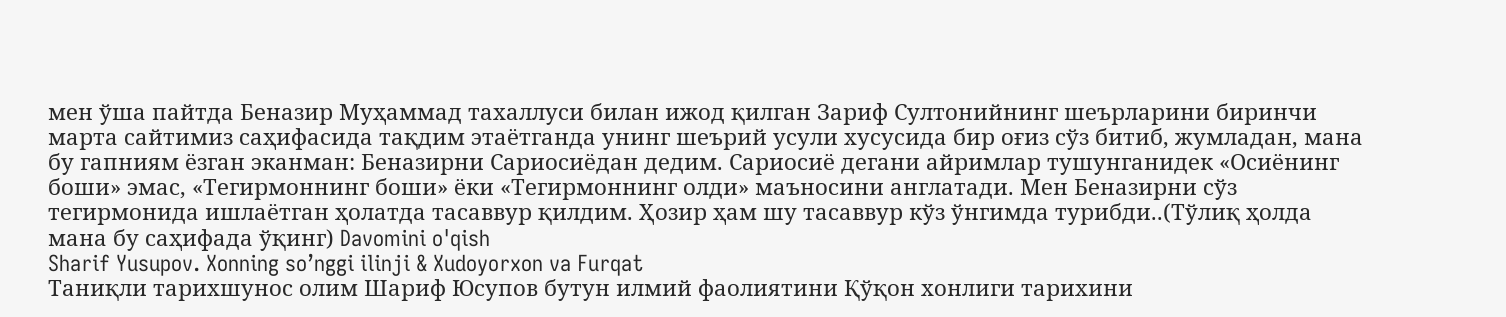мен ўша пайтда Беназир Муҳаммад тахаллуси билан ижод қилган Зариф Султонийнинг шеърларини биринчи марта сайтимиз саҳифасида тақдим этаётганда унинг шеърий усули хусусида бир оғиз сўз битиб, жумладан, мана бу гапниям ёзган эканман: Беназирни Сариосиёдан дедим. Сариосиё дегани айримлар тушунганидек «Осиёнинг боши» эмас, «Тегирмоннинг боши» ёки «Тегирмоннинг олди» маъносини англатади. Мен Беназирни сўз тегирмонида ишлаётган ҳолатда тасаввур қилдим. Ҳозир ҳам шу тасаввур кўз ўнгимда турибди..(Тўлиқ ҳолда мана бу саҳифада ўқинг) Davomini o'qish
Sharif Yusupov. Xonning so’nggi ilinji & Xudoyorxon va Furqat
Таниқли тарихшунос олим Шариф Юсупов бутун илмий фаолиятини Қўқон хонлиги тарихини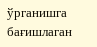ўрганишга бағишлаган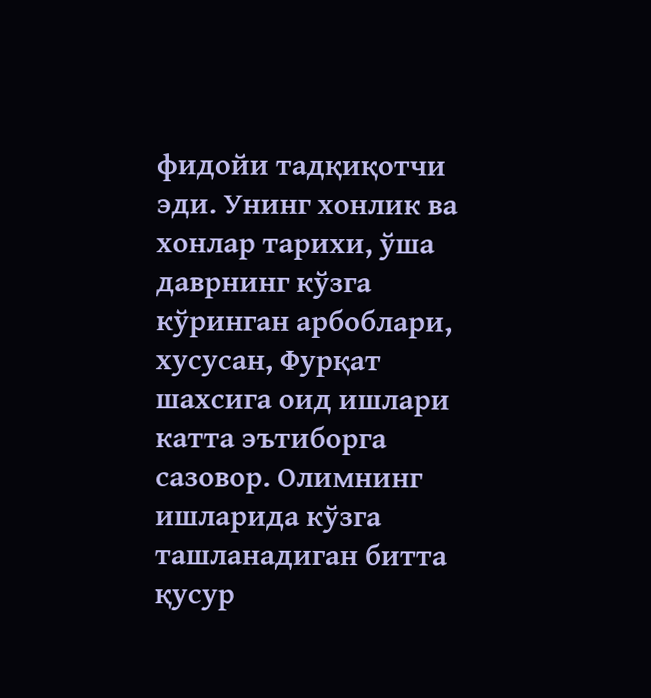фидойи тадқиқотчи эди. Унинг хонлик ва хонлар тарихи, ўша даврнинг кўзга кўринган арбоблари, хусусан, Фурқат шахсига оид ишлари катта эътиборга сазовор. Олимнинг ишларида кўзга ташланадиган битта қусур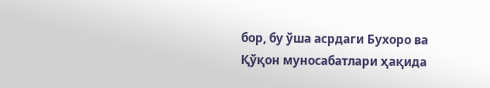бор, бу ўша асрдаги Бухоро ва Қўқон муносабатлари ҳақида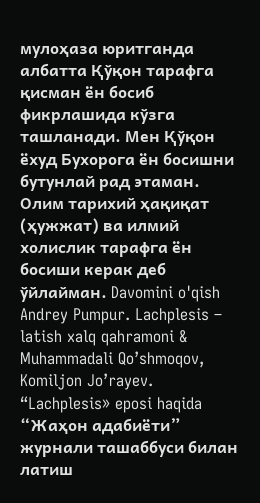мулоҳаза юритганда албатта Қўқон тарафга қисман ён босиб фикрлашида кўзга ташланади. Мен Қўқон ёхуд Бухорога ён босишни бутунлай рад этаман. Олим тарихий ҳақиқат (ҳужжат) ва илмий холислик тарафга ён босиши керак деб ўйлайман. Davomini o'qish
Andrey Pumpur. Lachplesis – latish xalq qahramoni & Muhammadali Qo’shmoqov, Komiljon Jo’rayev. “Lachplesis» eposi haqida
“Жаҳон адабиёти” журнали ташаббуси билан латиш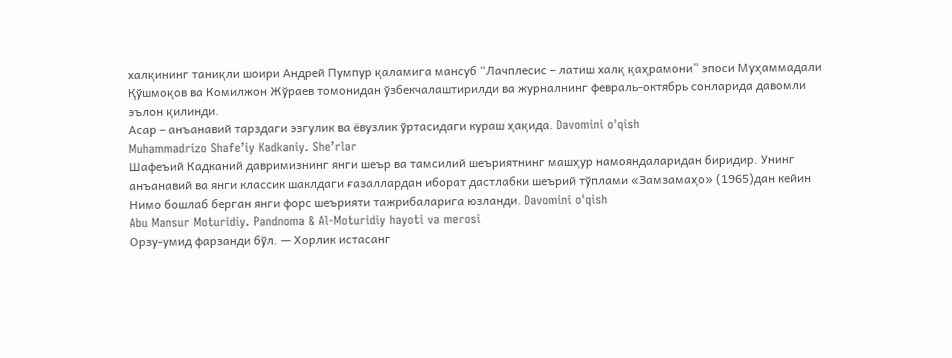халқининг таниқли шоири Андрей Пумпур қаламига мансуб “Лачплесис – латиш халқ қаҳрамони” эпоси Муҳаммадали Қўшмоқов ва Комилжон Жўраев томонидан ўзбекчалаштирилди ва журналнинг февраль-октябрь сонларида давомли эълон қилинди.
Асар – анъанавий тарздаги эзгулик ва ёвузлик ўртасидаги кураш ҳақида. Davomini o'qish
Muhammadrizo Shafe’iy Kadkaniy. She’rlar
Шафеъий Кадканий давримизнинг янги шеър ва тамсилий шеъриятнинг машҳур намояндаларидан биридир. Унинг анъанавий ва янги классик шаклдаги ғазаллардан иборат дастлабки шеърий тўплами «Замзамаҳо» (1965)дан кейин Нимо бошлаб берган янги форс шеърияти тажрибаларига юзланди. Davomini o'qish
Abu Mansur Moturidiy. Pandnoma & Al-Moturidiy hayoti va merosi
Орзу-умид фарзанди бўл. — Хорлик истасанг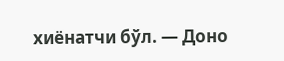хиёнатчи бўл. — Доно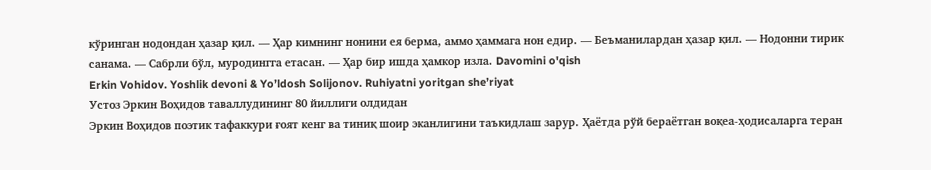кўринган нодондан ҳазар қил. — Ҳар кимнинг нонини ея берма, аммо ҳаммага нон едир. — Беъманилардан ҳазар қил. — Нодонни тирик санама. — Сабрли бўл, муродингга етасан. — Ҳар бир ишда ҳамкор изла. Davomini o'qish
Erkin Vohidov. Yoshlik devoni & Yo’ldosh Solijonov. Ruhiyatni yoritgan she’riyat
Устоз Эркин Воҳидов таваллудининг 80 йиллиги олдидан
Эркин Воҳидов поэтик тафаккури ғоят кенг ва тиниқ шоир эканлигини таъкидлаш зарур. Ҳаётда рўй бераётган воқеа-ҳодисаларга теран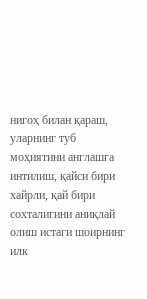нигоҳ билан қараш, уларнинг туб моҳиятини англашга интилиш, қайси бири хайрли, қай бири сохталигини аниқлай олиш истаги шоирнинг илк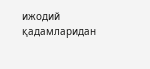ижодий қадамларидан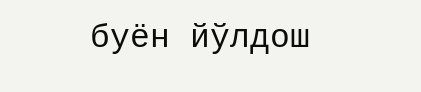буён йўлдош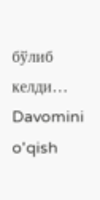бўлиб келди… Davomini o'qish